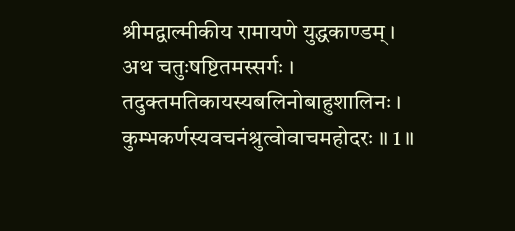श्रीमद्वाल्मीकीय रामायणे युद्धकाण्डम् ।
अथ चतुःषष्टितमस्सर्गः ।
तदुक्तमतिकायस्यबलिनोबाहुशालिनः ।
कुम्भकर्णस्यवचनंश्रुत्वोवाचमहोदरः ॥ 1 ॥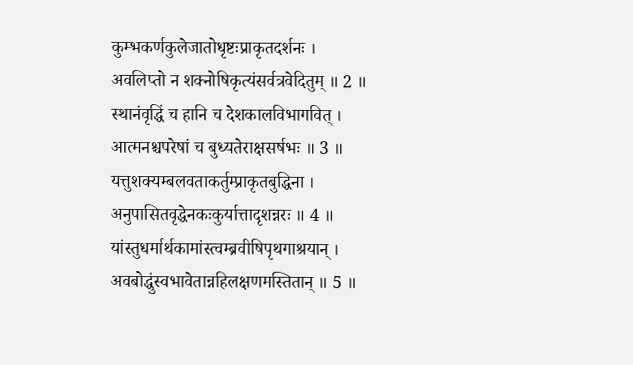कुम्भकर्णकुलेजातोधृष्टःप्राकृतदर्शनः ।
अवलिप्तो न शक्नोषिकृत्यंसर्वत्रवेदितुम् ॥ 2 ॥
स्थानंवृद्धिं च हानि च देशकालविभागवित् ।
आत्मनश्चपरेषां च बुध्यतेराक्षसर्षभः ॥ 3 ॥
यत्तुशक्यम्बलवताकर्तुम्प्राकृतबुद्धिना ।
अनुपासितवृद्धेनकःकुर्यात्तादृशन्नरः ॥ 4 ॥
यांस्तुधर्मार्थकामांस्त्वम्ब्रवीषिपृथगाश्रयान् ।
अवबोद्धुंस्वभावेतान्नहिलक्षणमस्तितान् ॥ 5 ॥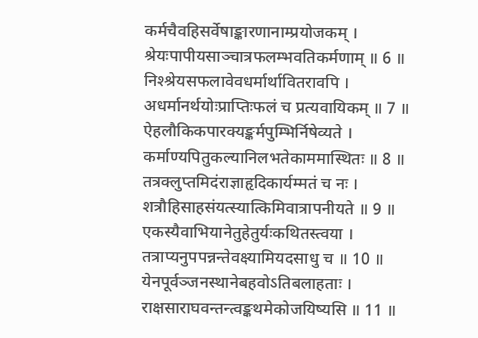कर्मचैवहिसर्वेषाङ्कारणानाम्प्रयोजकम् ।
श्रेयःपापीयसाञ्चात्रफलम्भवतिकर्मणाम् ॥ 6 ॥
निश्श्रेयसफलावेवधर्मार्थावितरावपि ।
अधर्मानर्थयोःप्राप्तिःफलं च प्रत्यवायिकम् ॥ 7 ॥
ऐहलौकिकपारक्यङ्कर्मपुम्भिर्निषेव्यते ।
कर्माण्यपितुकल्यानिलभतेकाममास्थितः ॥ 8 ॥
तत्रक्लुप्तमिदंराज्ञाहृदिकार्यम्मतं च नः ।
शत्रौहिसाहसंयत्स्यात्किमिवात्रापनीयते ॥ 9 ॥
एकस्यैवाभियानेतुहेतुर्यःकथितस्त्वया ।
तत्राप्यनुपपन्नन्तेवक्ष्यामियदसाधु च ॥ 10 ॥
येनपूर्वञ्जनस्थानेबहवोऽतिबलाहताः ।
राक्षसाराघवन्तन्त्वङ्कथमेकोजयिष्यसि ॥ 11 ॥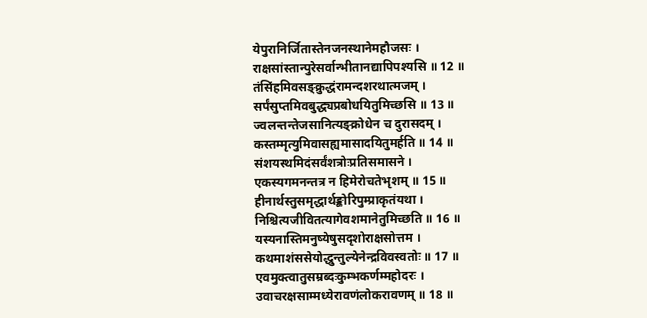येपुरानिर्जितास्तेनजनस्थानेमहौजसः ।
राक्षसांस्तान्पुरेसर्वान्भीतानद्यापिपश्यसि ॥ 12 ॥
तंसिंहमिवसङ्क्रुद्धंरामन्दशरथात्मजम् ।
सर्पंसुप्तमिवबुद्ध्यप्रबोधयितुमिच्छसि ॥ 13 ॥
ज्वलन्तन्तेजसानित्यङ्क्रोधेन च दुरासदम् ।
कस्तम्मृत्युमिवासह्यमासादयितुमर्हति ॥ 14 ॥
संशयस्थमिदंसर्वंशत्रोःप्रतिसमासने ।
एकस्यगमनन्तत्र न हिमेरोचतेभृशम् ॥ 15 ॥
हीनार्थस्तुसमृद्धार्थङ्कोरिपुम्प्राकृतंयथा ।
निश्चित्यजीवितत्यागेवशमानेतुमिच्छति ॥ 16 ॥
यस्यनास्तिमनुष्येषुसदृशोराक्षसोत्तम ।
कथमाशंससेयोद्धुन्तुल्येनेन्द्रविवस्वतोः ॥ 17 ॥
एवमुक्त्वातुसम्रब्दःकुम्भकर्णम्महोदरः ।
उवाचरक्षसाम्मध्येरावणंलोकरावणम् ॥ 18 ॥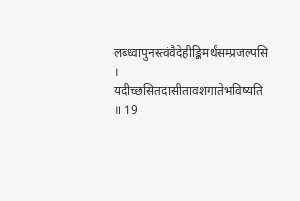लब्ध्वापुनस्त्वंवैदेहीङ्किमर्थंसम्प्रजल्पसि ।
यदीच्छसितदासीतावशगातेभविष्यति ॥ 19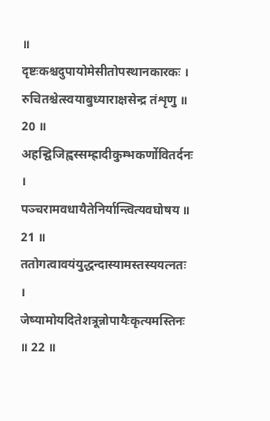॥
दृष्टःकश्चदुपायोमेसीतोपस्थानकारकः ।
रुचितश्चेत्स्वयाबुध्याराक्षसेन्द्र तंशृणु ॥ 20 ॥
अहन्द्विजिह्वस्सम्ह्रादीकुम्भकर्णोवितर्दनः ।
पञ्चरामवधायैतेनिर्यान्त्वित्यवघोषय ॥ 21 ॥
ततोगत्वावयंयुद्धन्दास्यामस्तस्ययत्नतः ।
जेष्यामोयदितेशत्रून्नोपायैःकृत्यमस्तिनः ॥ 22 ॥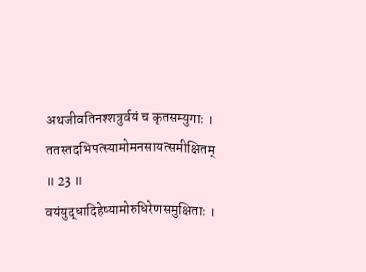अथजीवतिनश्शत्रुर्वयं च कृतसम्युगाः ।
ततस्तदभिपत्स्यामोमनसायत्समीक्षितम् ॥ 23 ॥
वयंयुद्धादिहेष्यामोरुधिरेणसमुक्षिताः ।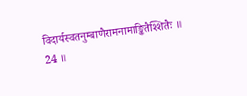विदार्यस्वतनुम्बाणैरामनामाङ्कितैश्शितैः ॥ 24 ॥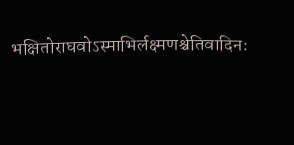भक्षितोराघवोऽस्माभिर्लक्ष्मणश्चेतिवादिनः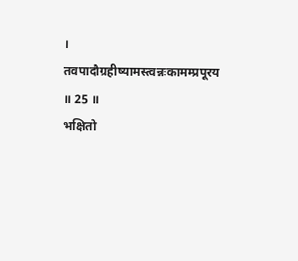।
तवपादौग्रहीष्यामस्त्वन्नःकामम्प्रपूरय ॥ 25 ॥
भक्षितो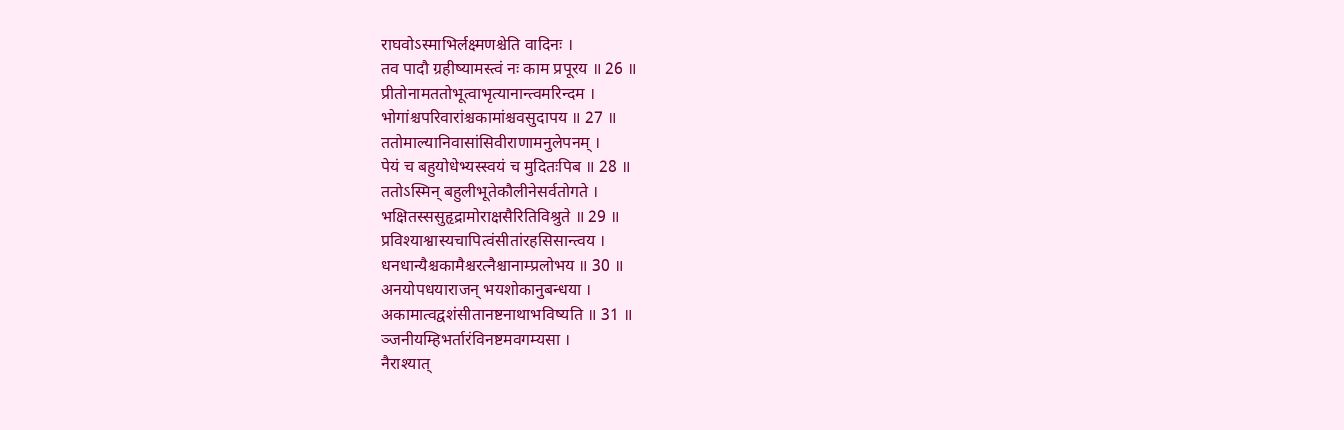राघवोऽस्माभिर्लक्ष्मणश्चेति वादिनः ।
तव पादौ ग्रहीष्यामस्त्वं नः काम प्रपूरय ॥ 26 ॥
प्रीतोनामततोभूत्वाभृत्यानान्त्वमरिन्दम ।
भोगांश्चपरिवारांश्चकामांश्चवसुदापय ॥ 27 ॥
ततोमाल्यानिवासांसिवीराणामनुलेपनम् ।
पेयं च बहुयोधेभ्यस्स्वयं च मुदितःपिब ॥ 28 ॥
ततोऽस्मिन् बहुलीभूतेकौलीनेसर्वतोगते ।
भक्षितस्ससुहृद्रामोराक्षसैरितिविश्रुते ॥ 29 ॥
प्रविश्याश्वास्यचापित्वंसीतांरहसिसान्त्वय ।
धनधान्यैश्चकामैश्चरत्नैश्चानाम्प्रलोभय ॥ 30 ॥
अनयोपधयाराजन् भयशोकानुबन्धया ।
अकामात्वद्वशंसीतानष्टनाथाभविष्यति ॥ 31 ॥
ञ्जनीयम्हिभर्तारंविनष्टमवगम्यसा ।
नैराश्यात्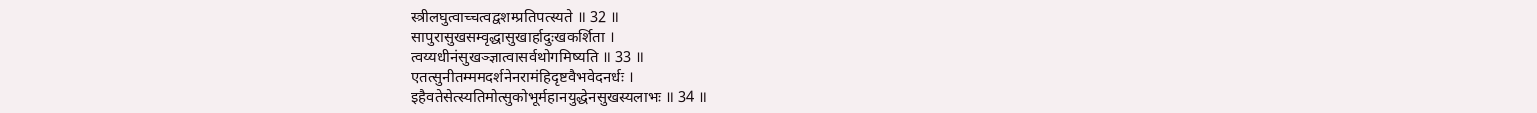स्त्रीलघुत्वाच्चत्वद्वशम्प्रतिपत्स्यते ॥ 32 ॥
सापुरासुखसम्वृद्धासुखार्हादुःखकर्शिता ।
त्वय्यधीनंसुखञ्ज्ञात्वासर्वथोगमिष्यति ॥ 33 ॥
एतत्सुनीतम्ममदर्शनेनरामंहिदृष्टवैभवेदनर्धः ।
इहैवतेसेत्स्यतिमोत्सुकोभूर्महानयुद्धेनसुखस्यलाभः ॥ 34 ॥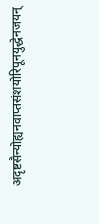अदृष्टसैन्योह्यनवाप्तसंशयोरिपूनयुद्धेनजयन्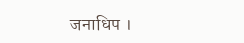जनाधिप ।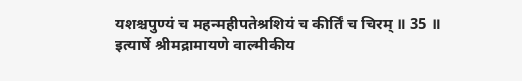यशश्चपुण्यं च महन्महीपतेश्रशियं च कीर्तिं च चिरम् ॥ 35 ॥
इत्यार्षे श्रीमद्रामायणे वाल्मीकीय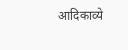आदिकाव्ये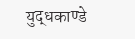युद्धकाण्डे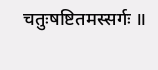चतुःषष्टितमस्सर्गः ॥